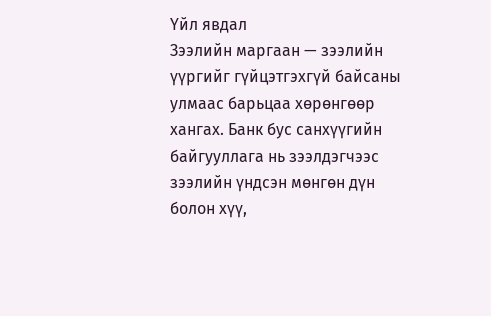Үйл явдал
Зээлийн маргаан — зээлийн үүргийг гүйцэтгэхгүй байсаны улмаас барьцаа хөрөнгөөр хангах. Банк бус санхүүгийн байгууллага нь зээлдэгчээс зээлийн үндсэн мөнгөн дүн болон хүү,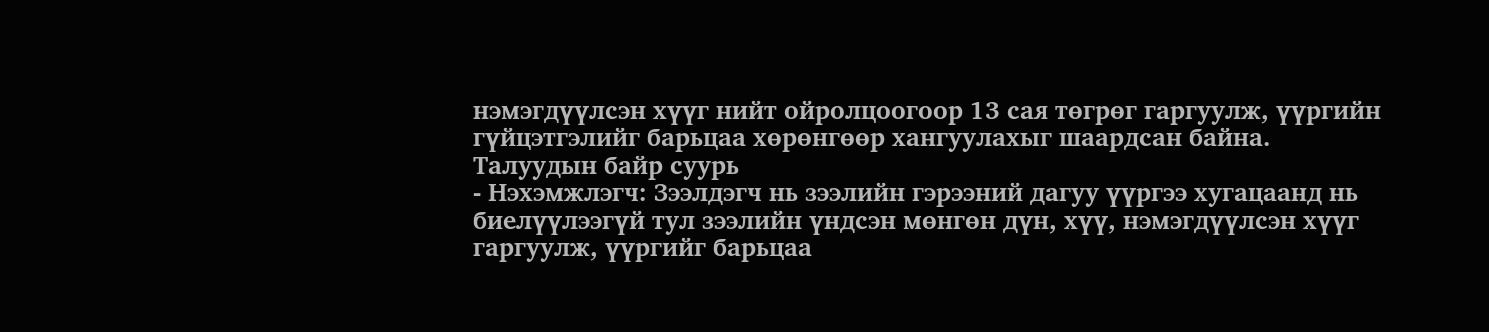нэмэгдүүлсэн хүүг нийт ойролцоогоор 13 сая төгрөг гаргуулж, үүргийн гүйцэтгэлийг барьцаа хөрөнгөөр хангуулахыг шаардсан байна.
Талуудын байр суурь
- Нэхэмжлэгч: Зээлдэгч нь зээлийн гэрээний дагуу үүргээ хугацаанд нь биелүүлээгүй тул зээлийн үндсэн мөнгөн дүн, хүү, нэмэгдүүлсэн хүүг гаргуулж, үүргийг барьцаа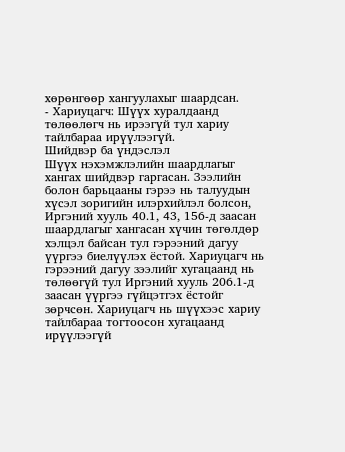хөрөнгөөр хангуулахыг шаардсан.
- Хариуцагч: Шүүх хуралдаанд төлөөлөгч нь ирээгүй тул хариу тайлбараа ирүүлээгүй.
Шийдвэр ба үндэслэл
Шүүх нэхэмжлэлийн шаардлагыг хангах шийдвэр гаргасан. Зээлийн болон барьцааны гэрээ нь талуудын хүсэл зоригийн илэрхийлэл болсон, Иргэний хууль 40.1, 43, 156-д заасан шаардлагыг хангасан хүчин төгөлдөр хэлцэл байсан тул гэрээний дагуу үүргээ биелүүлэх ёстой. Хариуцагч нь гэрээний дагуу зээлийг хугацаанд нь төлөөгүй тул Иргэний хууль 206.1-д заасан үүргээ гүйцэтгэх ёстойг зөрчсөн. Хариуцагч нь шүүхээс хариу тайлбараа тогтоосон хугацаанд ирүүлээгүй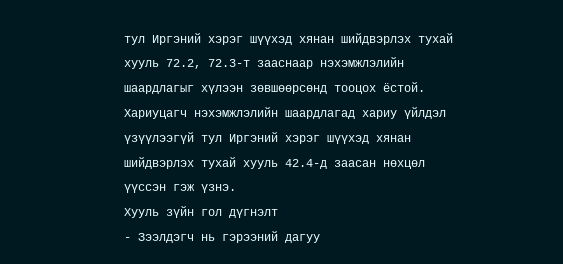тул Иргэний хэрэг шүүхэд хянан шийдвэрлэх тухай хууль 72.2, 72.3-т зааснаар нэхэмжлэлийн шаардлагыг хүлээн зөвшөөрсөнд тооцох ёстой. Хариуцагч нэхэмжлэлийн шаардлагад хариу үйлдэл үзүүлээгүй тул Иргэний хэрэг шүүхэд хянан шийдвэрлэх тухай хууль 42.4-д заасан нөхцөл үүссэн гэж үзнэ.
Хууль зүйн гол дүгнэлт
- Зээлдэгч нь гэрээний дагуу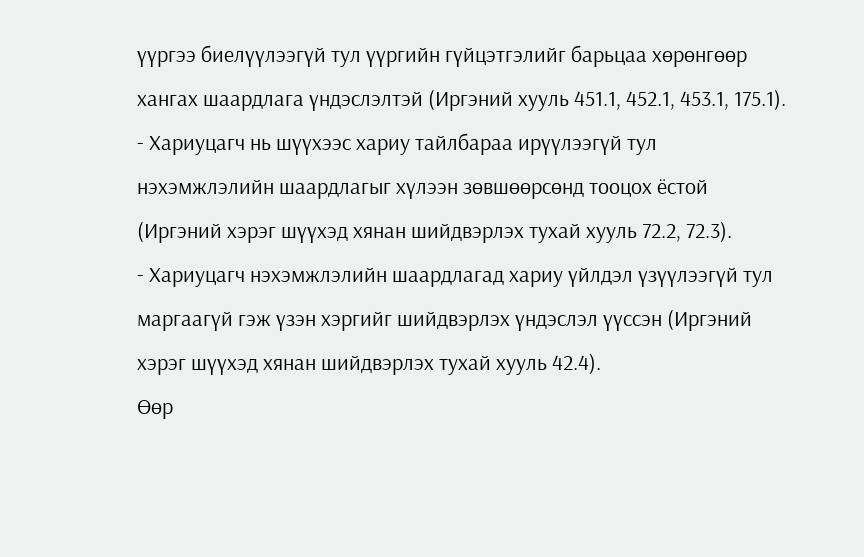үүргээ биелүүлээгүй тул үүргийн гүйцэтгэлийг барьцаа хөрөнгөөр хангах шаардлага үндэслэлтэй (Иргэний хууль 451.1, 452.1, 453.1, 175.1).
- Хариуцагч нь шүүхээс хариу тайлбараа ирүүлээгүй тул нэхэмжлэлийн шаардлагыг хүлээн зөвшөөрсөнд тооцох ёстой (Иргэний хэрэг шүүхэд хянан шийдвэрлэх тухай хууль 72.2, 72.3).
- Хариуцагч нэхэмжлэлийн шаардлагад хариу үйлдэл үзүүлээгүй тул маргаагүй гэж үзэн хэргийг шийдвэрлэх үндэслэл үүссэн (Иргэний хэрэг шүүхэд хянан шийдвэрлэх тухай хууль 42.4).
Өөр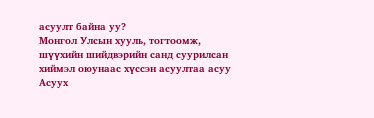асуулт байна уу?
Монгол Улсын хууль, тогтоомж, шүүхийн шийдвэрийн санд суурилсан хиймэл оюунаас хүссэн асуултаа асуу
Асуух